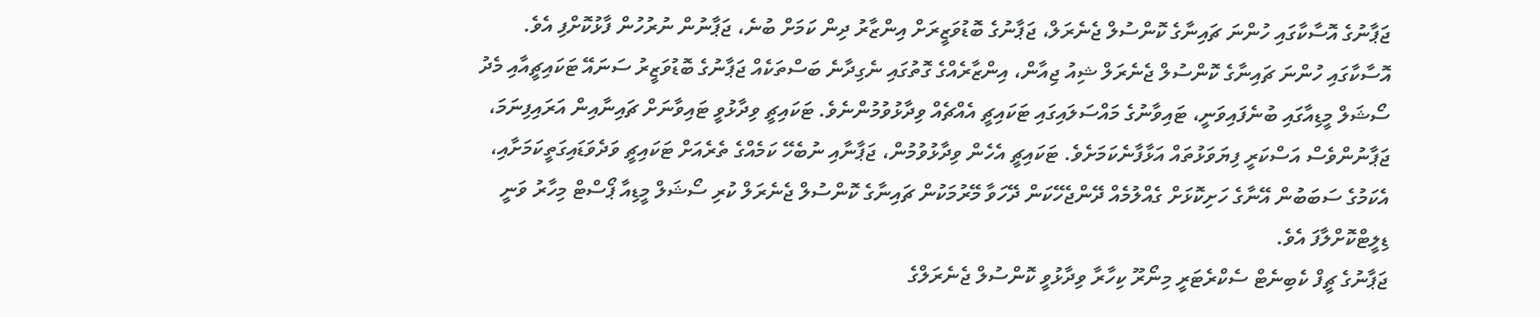ޖަޕާނުގެ އޮސާކާގައި ހުންނަ ޗައިނާގެ ކޮންސުލް ޖެނެރަލް، ޖަޕާނުގެ ބޮޑުވަޒީރަށް އިންޒާރު ދިން ކަމަށް ބުނެ، ޖަޕާނުން ނުރުހުން ފާޅުކޮށްފި އެވެ.
އޮސާކާގައި ހުންނަ ޗައިނާގެ ކޮންސުލް ޖެނެރަލް ޝިއު ޖިއާން، އިންޒާރެއްގެ ގޮތުގައި ނެގިދާނެ ބަސްތަކެއް ޖަޕާނުގެ ބޮޑުވަޒީރު ސަނައޭ ޓަކައިޗީއާއި މެދު ސޯޝަލް މީޑިއާގައި ބުނެފައިވަނީ، ޓައިވާނުގެ މައްސަލައިގައި ޓަކައިޗީ އެއްޗެއް ވިދާޅުވުމުންނެވެ. ޓަކައިޗީ ވިދާޅުވީ ޓައިވާނަށް ޗައިނާއިން އަރައިފިނަމަ، ޖަޕާނުންވެސް އަސްކަރީ ފިޔަވަޅުތައް އަޅާފާނެކަމަށެވެ. ޓަކައިޗީ އެހެން ވިދާޅުވުމުން، ޖަޕާނާއި ނުބެހޭ ކަމެއްގެ ތެރެއަށް ޓަކައިޗީ ވަދެވަޑައިގަތީކަމަށާއި، އެކަމުގެ ސަބަބުން އޭނާގެ ހަށިކޮޅަށް ގެއްލުމެއް ދޭންޖެހޭކަން ދޭހަވާ މޭރުމަކުން ޗައިނާގެ ކޮންސުލް ޖެނެރަލް ކުރި ސޯޝަލް މީޑިއާ ޕޯސްޓް މިހާރު ވަނީ ޑިލީޓްކޮށްލާފަ އެވެ.
ޖަޕާނުގެ ޗީފް ކެބިނެޓް ސެކްރެޓަރީ މިނޯރޫ ކިހާރާ ވިދާޅުވީ ކޮންސުލް ޖެނެރަލްގެ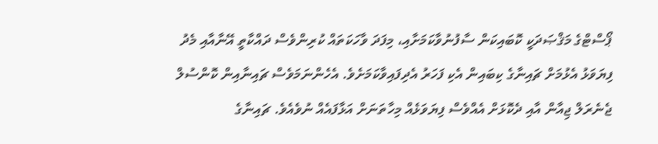ޕޯސްޓްގެ މަޤްޞަދަކީ ކޮބައިކަން ސާފުނުވާކަމަށާއި، މިފަދަ ވާހަކަތައް ކުރިންވެސް ދައްކާތީ އޭނާއާއި މެދު ފިޔަވަޅު އެޅުމަށް ޗައިނާގެ ކިބައިން އެކި ފަހަރު އެދިފައިވާކަމަށެވެ. އެހެންނަމަވެސް ޗައިނާއިން ކޮންސުލް ޖެނެރަލް ޖިއާން އާއި ދެކޮޅަށް އެއްވެސް ފިޔަވަޅެއް މިހާތަނަށް އަޅާފައެއް ނުވެއެވެ. ޗައިނާގެ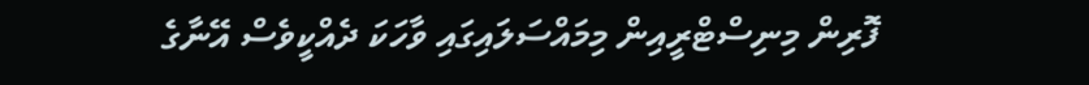ފޮރިން މިނިސްޓްރީއިން މިމައްސަލައިގައި ވާހަކަ ދެއްކީވެސް އޭނާގެ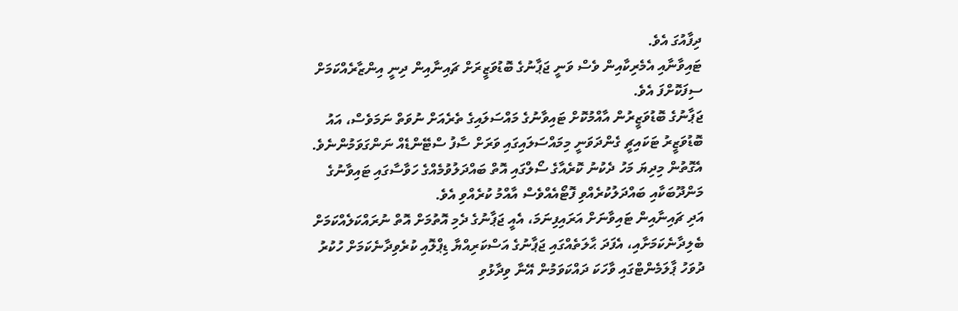ދިފާއުގަ އެވެ.
ޓައިވާނާއި އެމެރިކާއިން ވެސް ވަނީ ޖަޕާނުގެ ބޮޑުވަޒީރަށް ޗައިނާއިން ދިނީ އިންޒާރެއްކަމަށް ސިފަކޮށްފަ އެވެ.
ޖަޕާނުގެ ބޮޑުވަޒީރުން އާއްމުކޮށް ޓައިވާނުގެ މައްސަލައިގެ ތެރެއަށް ނުވަތް ނަމަވެސް، އައު ބޮޑުވަޒީރު ޓަކައިޗީ ގެންދަވަނީ މިމައްސަލައިގައި ވަރަށް ސާފު ސްޓޭންޑެއް ނަންގަވަމުންނެވެ. އެގޮތުން މިދިޔަ މަހު ދެކުނު ކޮރެއާގެ ސޯލްގައި އޮތް ބައްދަލުވުމެއްގެ ހަވާސާގައި ޓައިވާނުގެ މަންދޫބަކާއި ބައްދަލުކުރެއްވި ފޮޓޯއެއްވެސް އާއްމު ކުރެއްވި އެވެ.
އަދި ޗައިނާއިން ޓައިވާނަށް އަރައިފިނަމަ، އެއީ ޖަޕާނުގެ ދެމި އޮތުމަށް އޮތް ނުރައްކަލެއްކަމަށް ބެލިދާނެކަމަށާއި، އެފަދަ ޙާލަތެއްގައި ޖަޕާނުގެ އަސްކަރިއްޔާ ޑިޕްލޮއި ކުރެވިދާނެކަމަށް ހުކުރު ދުވަހު ޕާލަމެންޓްގައި ވާހަކަ ދައްކަވަމުން އޭނާ ވިދާޅުވި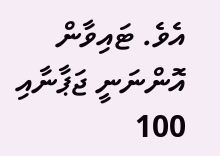އެވެ. ޓައިވާން އޮންނަނީ ޖަޕާނާއި 100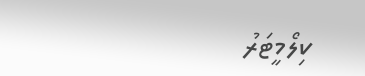ކިލޯމީޓަރު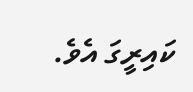ކައިރީގަ އެވެ.